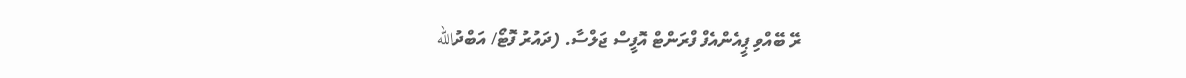ރޭ ބޭއްވި ޕީއެންއެފް ފްރަންޓް އޮފީސް ޖަލްސާ. (ދައުރު ފޮޓޯ/ އަބްދުالله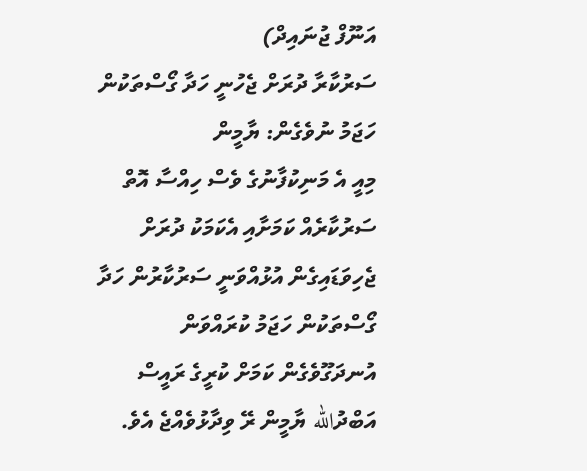އަނޫފް ޖުނައިދް)
ސަރުކާރާ ދުރަށް ޖެހުނީ ހަދާ ގޯސްތަކުން ހަޖަމު ނުވެގެން: ޔާމީން
މިއީ އެ މަނިކުފާނުގެ ވެސް ހިއްސާ އޮތް ސަރުކާރެއް ކަމަށާއި އެކަމަކު ދުރަށް ޖެހިވަޑައިގެން އުޅުއްވަނީ ސަރުކާރުން ހަދާ ގޯސްތަކުން ހަޖަމު ކުރައްވަން އުނދަގޫވެގެން ކަމަށް ކުރީގެ ރައީސް އަބްދުالله ޔާމީން ރޭ ވިދާޅުވެއްޖެ އެވެ.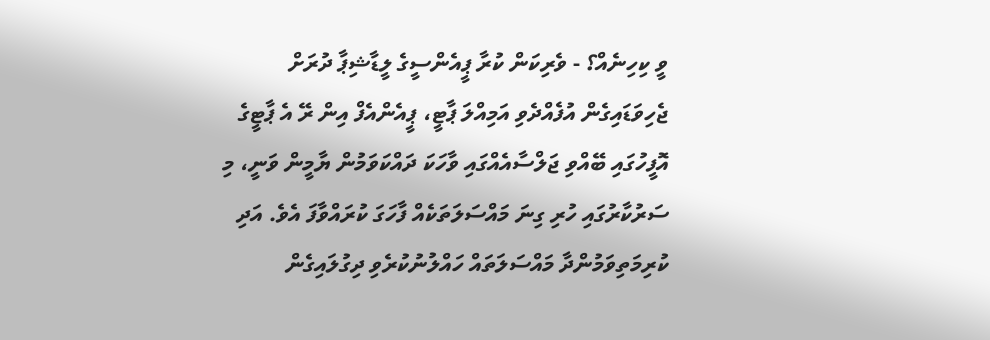ވީ ކިހިނެއް؟ - ވެރިކަން ކުރާ ޕީއެންސީގެ ލީޑާޝިޕާ ދުރަށް ޖެހިވަޑައިގެން އުފެއްދެވި އަމިއްލަ ޕާޓީ، ޕީއެންއެފް އިން ރޭ އެ ޕާޓީގެ އޮފީހުގައި ބޭއްވި ޖަލްސާއެއްގައި ވާހަކަ ދައްކަވަމުން ޔާމީން ވަނީ، މި ސަރުކާރުގައި ހުރި ގިނަ މައްސަލަތަކެއް ފާހަގަ ކުރައްވާފަ އެވެ. އަދި ކުރިމަތިވަމުންދާ މައްސަލަތައް ހައްލުނުކުރެވި ދިގުލައިގެން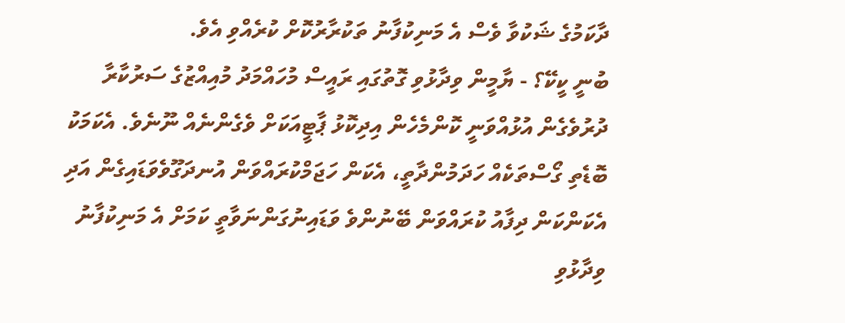ދާކަމުގެ ޝަކުވާ ވެސް އެ މަނިކުފާނު ތަކުރާރުކޮށް ކުރެއްވި އެވެ.
ބުނީ ކީކޭ؟ - ޔާމީން ވިދާޅުވި ގޮތުގައި ރައީސް މުހައްމަދު މުއިއްޒުގެ ސަރުކާރާ ދުރުވެގެން އުޅުއްވަނީ ކޮންމެހެން އިދިކޮޅު ޕާޓީއަކަށް ވެގެންނެއް ނޫނެވެ. އެކަމަކު ބޮޑެތި ގޯސްތަކެއް ހަދަމުންދާތީ، އެކަން ހަޖަމްކުރައްވަން އުނދަގޫވެވަޑައިގެން އަދި އެކަންކަން ދިފާއު ކުރައްވަން ބޭނުންވެ ވަޑައިނުގަންނަވާތީ ކަމަށް އެ މަނިކުފާނު ވިދާޅުވި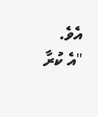އެވެ.
"އެ ކުރާ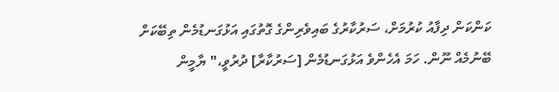ކަންކަން ދިފާއު ކުރުމަށް، ސަރުކާރުގެ ބައިވެރިންގެ ގޮތުގައި އަޅުގަނޑުމެން ތިބޭކަށް ބޭނުމެއް ނޫން. ހަމަ އެހެންވެ އަޅުގަނޑުމެން [ސަރުކާރާ] ދުރުވީ،" ޔާމީން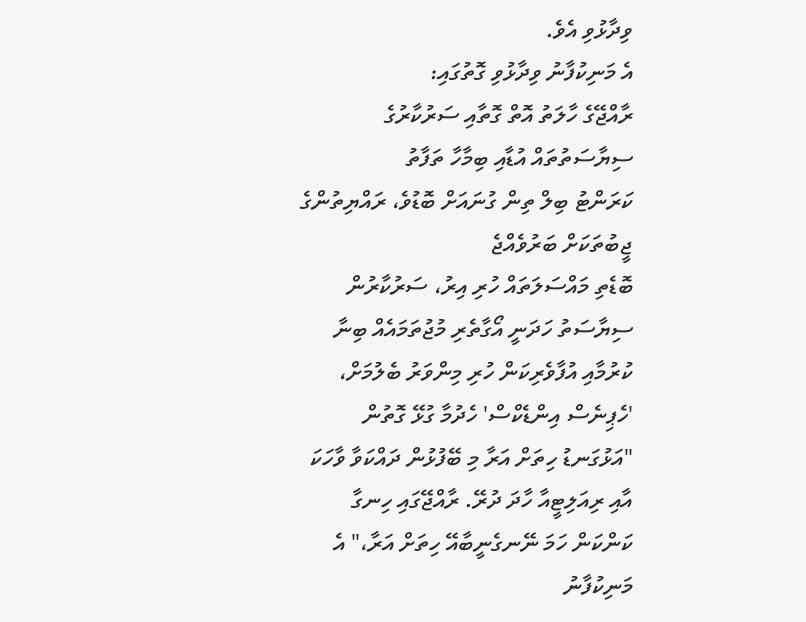ވިދާޅުވި އެވެ.
އެ މަނިކުފާނު ވިދާޅުވި ގޮތުގައި:
ރާއްޖޭގެ ހާލަތު އޮތް ގޮތާއި ސަރުކާރުގެ ސިޔާސަތުތައް އުޑާއި ބިމާހާ ތަފާތު
ކަރަންޓު ބިލް ތިން ގުނައަށް ބޮޑުވެ، ރައްޔިތުންގެ ޖީބުތަކަށް ބަރުވެއްޖެ
ބޮޑެތި މައްސަލަތައް ހުރި އިރު، ސަރުކާރުން ސިޔާސަތު ހަދަނީ އޯގާތެރި މުޖުތަމައެއް ބިނާ ކުރުމާއި އުފާވެރިކަން ހުރި މިންވަރު ބެލުމަށް، 'ހެޕިނެސް އިންޑެކްސް' ހެދުމާ ގުޅޭ ގޮތުން
"އަޅުގަނޑު ހިތަށް އަރާ މި ބޭފުޅުން ދައްކަވާ ވާހަކަ އާއި ރިއަލިޓީއާ ހާދަ ދުރޭ. ރާއްޖޭގައި ހިނގާ ކަންކަން ހަމަ ނޭނގެނީބާއޭ ހިތަށް އަރާ،" އެ މަނިކުފާނު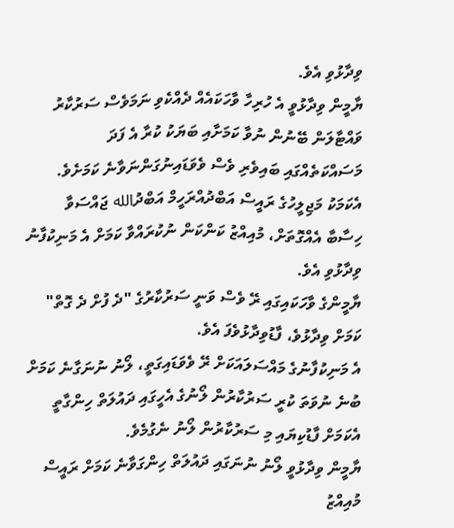ވިދާޅުވި އެވެ.
ޔާމީން ވިދާޅުވީ އެ ހުރިހާ ވާހަކައެއް ދެއްކެވި ނަމަވެސް ސަރުކާރު ވައްޓާލަން ބޭނުން ނުވާ ކަމަށާއި ބަޔަކު ކުރާ އެ ފަދަ މަސައްކަތެއްގައި ބައިވެރި ވެސް ވެވަޑައިނުގަންނަވާނެ ކަމަށެވެ. އެކަމަކު މަޖިލީހުގެ ރައީސް އަބްދުއްރަހީމް އަބްދުالله ޖައްސަވާ ހިސާބާ އެއްގޮތަށް، މުއިއްޒު ކަންކަން ނުކުރައްވާ ކަމަށް އެ މަނިކުފާނު ވިދާޅުވި އެވެ.
ޔާމީންގެ ވާހަކައިގައި ރޭ ވެސް ވަނީ ސަރުކާރުގެ "ދެ ފުށް ދެ ގޮތް" ކަމަށް ވިދާޅުވެ، ފާޑުވިދާޅުވެފަ އެވެ.
އެ މަނިކުފާނުގެ މައްސަލައަކަށް ރޭ ވެވަޑައިގަތީ، ލޯނު ނުނަގާނެ ކަމަށް ބުނެ ނުވަތަ ކުރީ ސަރުކާރުން ލޯނުގެ އެހީގައި ދައުލަތް ހިންގާތީ އެކަމަށް ފާޑުކިޔައި މި ސަރުކާރުން ލޯނު ނެގުމެވެ.
ޔާމީން ވިދާޅުވީ ލޯނު ނުނަގައި ދައުލަތް ހިންގަވާނެ ކަމަށް ރައީސް މުއިއްޒު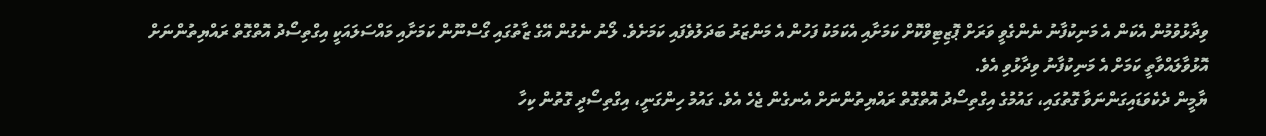ވިދާޅުވުމުން އެކަން އެ މަނިކުފާނު ނެންގެވީ ވަރަށް ޕޮޒިޓިވްކޮށް ކަމަށާއި އެކަމަކު ފަހުން އެ މަންޒަރު ބަދަލުވެފައި ކަމަށެވެ. ލޯނު ނެގުން އޭގެ ޒާތުގައި ގޯސްނޫން ކަމަށާއި މައްސަލައަކީ އިގްތިސޯދު އޮތްގޮތް ރައްޔިތުންނަށް އޮޅުވާލައްވާތީ ކަމަށް އެ މަނިކުފާނު ވިދާޅުވި އެވެ.
ޔާމީން ދެކެވަޑައިގަންނަވާ ގޮތުގައި، ގައުމުގެ އިގްތިސޯދު އޮތްގޮތް ރައްޔިތުންނަށް އެނގެން ޖެހެ އެވެ. ގައުމު ހިންގަނީ، އިގްތިސޯދީ ގޮތުން ކިހާ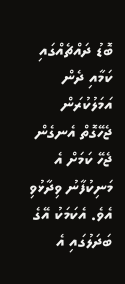ބޮޑު ދައްޗެއްގައި ކަމާއި ދެން އަމަލުކުރަން ޖެހޭގޮތް އެނގެން ޖެހޭ ކަމަށް އެ މަނިކުފާނު ވިދާޅުވި އެވެ. އެކަމަކު އޭގެ ބަދަލުގައި އެ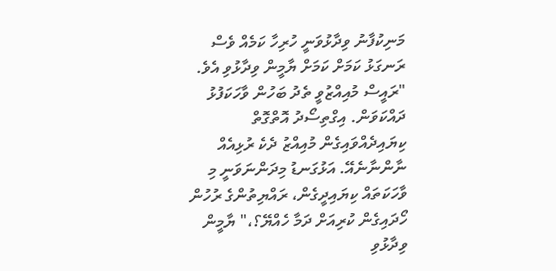މަނިކުފާނު ވިދާޅުވަނީ ހުރިހާ ކަމެއް ވެސް ރަނގަޅު ކަމަށް ކަމަށް ޔާމީން ވިދާޅުވި އެވެ.
"ރައީސް މުއިއްޒުވީ ތެދު ބަހުން ވާހަކަފުޅު ދައްކަވަން. އިގްތިސޯދު އޮތްގޮތް ކިޔައިދެއްވައިގެން މުއިއްޒު ދެކެ ރުޅިއެއް ނާންނާނެއޭ. އަޅުގަނޑު މިދަންނަވަނީ މި ވާހަކަތައް ކިޔައިދީގެން، ރައްޔިތުންގެ ރުހުން ހޯދައިގެން ކުރިއަށް ދަމާ ހެއްޔޭ؟،" ޔާމީން ވިދާޅުވި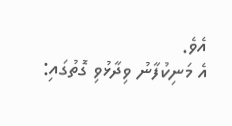އެވެ.
އެ މަނިކުފާނު ވިދާޅުވި ގޮތުގައި: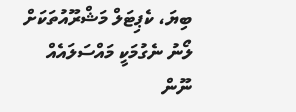ބިޔަ، ކެޕިޓަލް މަޝްރޫއުތަކަށް ލޯނު ނެގުމަކީ މައްސަލައެއް ނޫން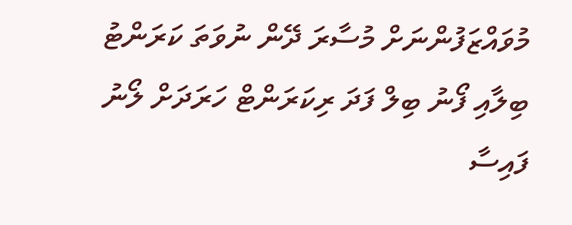މުވައްޒަފުންނަށް މުސާރަ ދޭން ނުވަތަ ކަރަންޓު ބިލާއި ފޯނު ބިލް ފަދަ ރިކަރަންޓް ހަރަދަށް ލޯނު ފައިސާ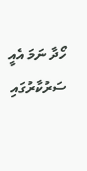ހޯދާ ނަމަ އެއީ ސަރުކާރުގައި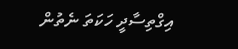އިގްތިސާދީ ހަކަތަ ނެތުން